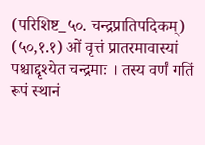(परिशिष्ट_५०. चन्द्रप्रातिपदिकम्)
(५०,१.१) ओं वृत्तं प्रातरमावास्यां पश्चाद्दृश्येत चन्द्रमाः । तस्य वर्णं गतिं रूपं स्थानं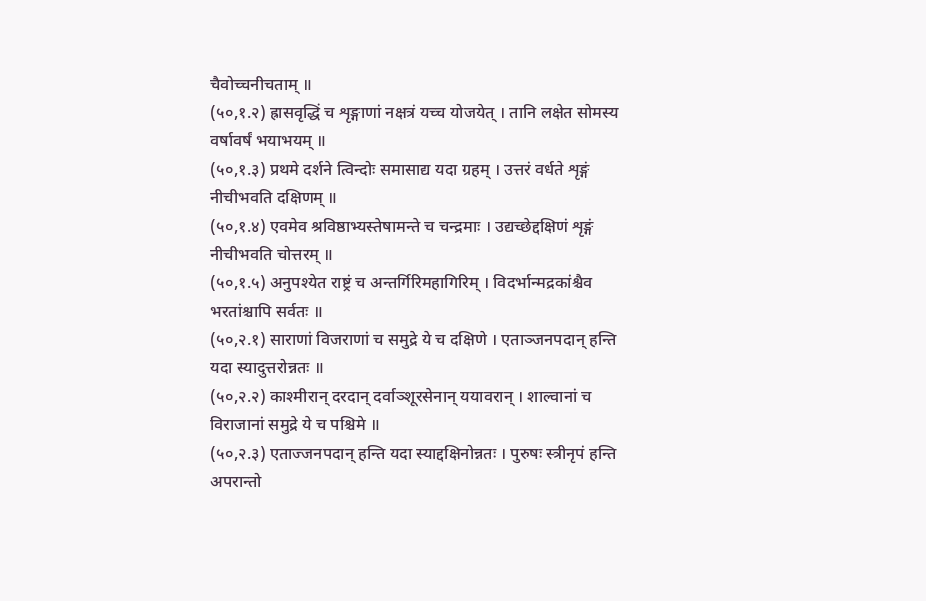चैवोच्चनीचताम् ॥
(५०,१.२) ह्रासवृद्धिं च शृङ्गाणां नक्षत्रं यच्च योजयेत् । तानि लक्षेत सोमस्य वर्षावर्षं भयाभयम् ॥
(५०,१.३) प्रथमे दर्शने त्विन्दोः समासाद्य यदा ग्रहम् । उत्तरं वर्धते शृङ्गं नीचीभवति दक्षिणम् ॥
(५०,१.४) एवमेव श्रविष्ठाभ्यस्तेषामन्ते च चन्द्रमाः । उद्यच्छेद्दक्षिणं शृङ्गं नीचीभवति चोत्तरम् ॥
(५०,१.५) अनुपश्येत राष्ट्रं च अन्तर्गिरिमहागिरिम् । विदर्भान्मद्रकांश्चैव भरतांश्चापि सर्वतः ॥
(५०,२.१) साराणां विजराणां च समुद्रे ये च दक्षिणे । एताञ्जनपदान् हन्ति यदा स्यादुत्तरोन्नतः ॥
(५०,२.२) काश्मीरान् दरदान् दर्वाञ्शूरसेनान् ययावरान् । शाल्वानां च विराजानां समुद्रे ये च पश्चिमे ॥
(५०,२.३) एताज्जनपदान् हन्ति यदा स्याद्दक्षिनोन्नतः । पुरुषः स्त्रीनृपं हन्ति अपरान्तो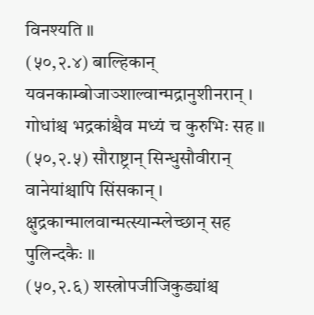विनश्यति ॥
(५०,२.४) बाल्हिकान् यवनकाम्बोजाञ्शाल्वान्मद्रानुशीनरान् । गोधांश्च भद्रकांश्चैव मध्यं च कुरुभिः सह ॥
(५०,२.५) सौराष्ट्रान् सिन्धुसौवीरान् वानेयांश्चापि सिंसकान् । क्षुद्रकान्मालवान्मत्स्यान्म्लेच्छान् सह पुलिन्दकैः ॥
(५०,२.६) शस्त्रोपजीजिकुड्यांश्च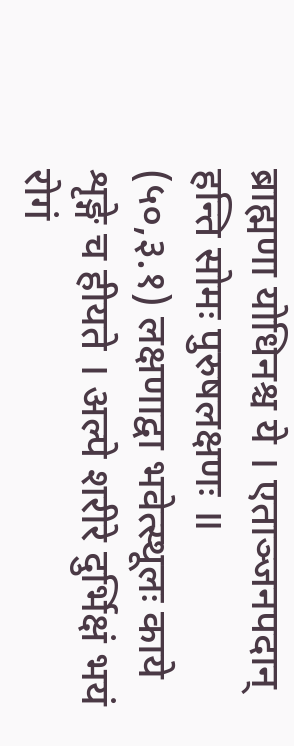ब्राह्मणा योधिनश्च ये । एताञ्जनपदान् हन्ति सोमः पुरुषलक्षणः ॥
(५०,३.१) लक्षणाद्वा भवेत्स्थूलः काये शृङ्गे च हीयते । अल्पे शरीरे दुर्भिक्षं भयं रोगं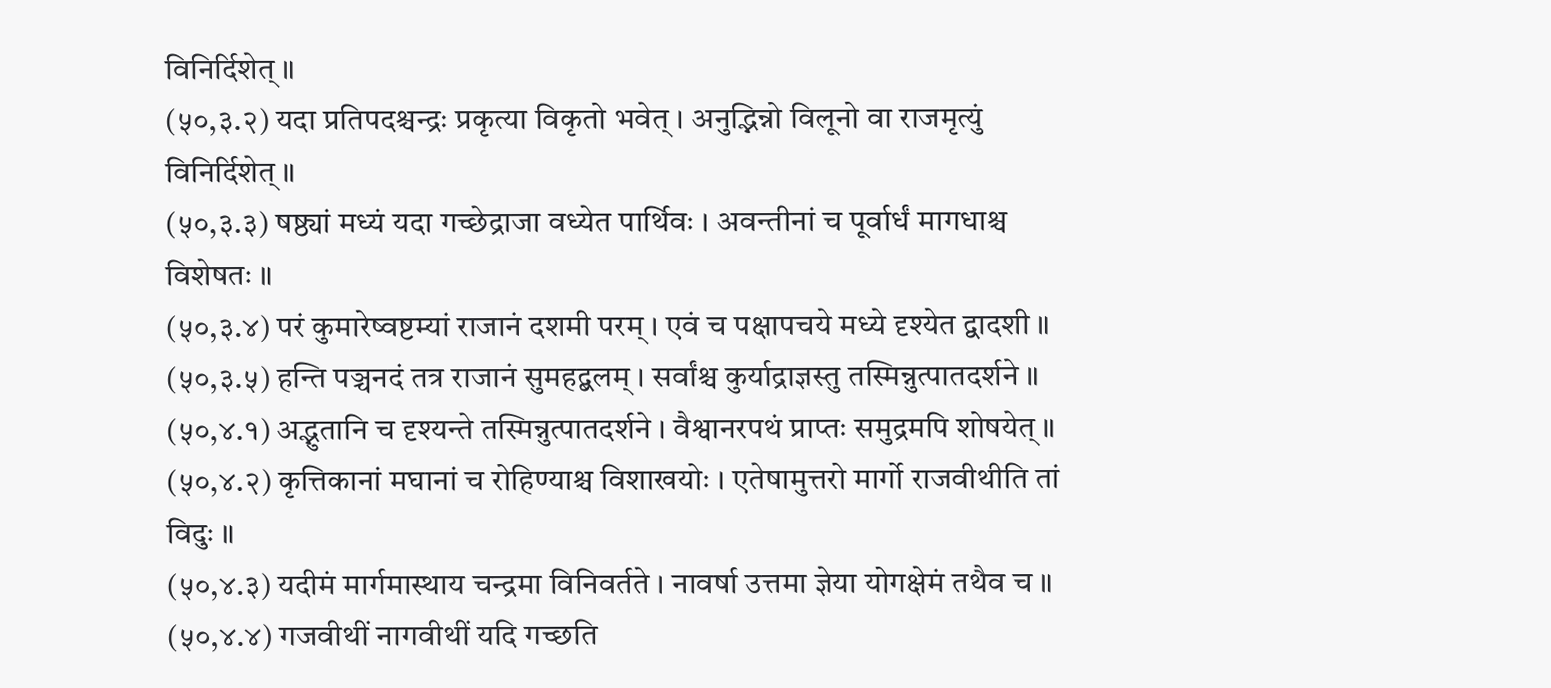विनिर्दिशेत् ॥
(५०,३.२) यदा प्रतिपदश्चन्द्रः प्रकृत्या विकृतो भवेत् । अनुद्भिन्नो विलूनो वा राजमृत्युं विनिर्दिशेत् ॥
(५०,३.३) षष्ठ्यां मध्यं यदा गच्छेद्राजा वध्येत पार्थिवः । अवन्तीनां च पूर्वार्धं मागधाश्च विशेषतः ॥
(५०,३.४) परं कुमारेष्वष्टम्यां राजानं दशमी परम् । एवं च पक्षापचये मध्ये दृश्येत द्वादशी ॥
(५०,३.५) हन्ति पञ्चनदं तत्र राजानं सुमहद्बलम् । सर्वांश्च कुर्याद्राज्ञस्तु तस्मिन्नुत्पातदर्शने ॥
(५०,४.१) अद्भुतानि च दृश्यन्ते तस्मिन्नुत्पातदर्शने । वैश्वानरपथं प्राप्तः समुद्रमपि शोषयेत् ॥
(५०,४.२) कृत्तिकानां मघानां च रोहिण्याश्च विशाखयोः । एतेषामुत्तरो मार्गो राजवीथीति तां विदुः ॥
(५०,४.३) यदीमं मार्गमास्थाय चन्द्रमा विनिवर्तते । नावर्षा उत्तमा ज्ञेया योगक्षेमं तथैव च ॥
(५०,४.४) गजवीथीं नागवीथीं यदि गच्छति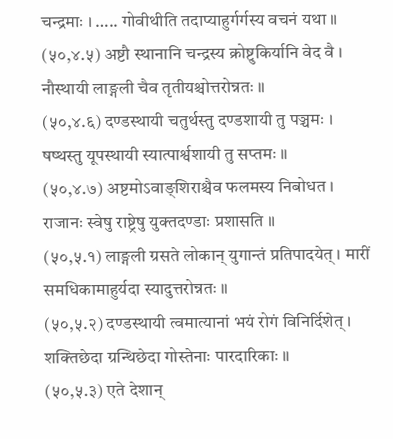चन्द्रमाः । ….. गोवीथीति तदाप्याहुर्गर्गस्य वचनं यथा ॥
(५०,४.५) अष्टौ स्थानानि चन्द्रस्य क्रोष्टुकिर्यानि वेद वै । नौस्थायी लाङ्गली चैव तृतीयश्चोत्तरोन्नतः ॥
(५०,४.६) दण्डस्थायी चतुर्थस्तु दण्डशायी तु पञ्चमः । षष्थस्तु यूपस्थायी स्यात्पार्श्वशायी तु सप्तमः ॥
(५०,४.७) अष्टमोऽवाङ्शिराश्चैव फलमस्य निबोधत । राजानः स्वेषु राष्ट्रेषु युक्तदण्डाः प्रशासति ॥
(५०,५.१) लाङ्गली ग्रसते लोकान् युगान्तं प्रतिपादयेत् । मारीं समधिकामाहुर्यदा स्यादुत्तरोन्नतः ॥
(५०,५.२) दण्डस्थायी त्वमात्यानां भयं रोगं विनिर्दिशेत् । शक्तिछेदा ग्रन्थिछेदा गोस्तेनाः पारदारिकाः ॥
(५०,५.३) एते देशान्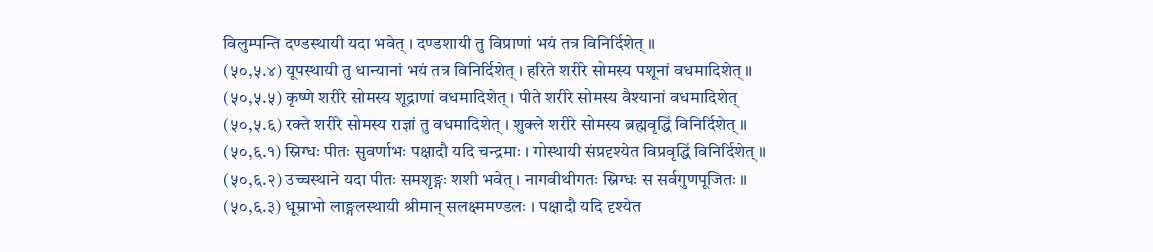विलुम्पन्ति दण्डस्थायी यदा भवेत् । दण्डशायी तु विप्राणां भयं तत्र विनिर्दिशेत् ॥
(५०,५.४) यूपस्थायी तु धान्यानां भयं तत्र विनिर्दिशेत् । हरिते शरीरे सोमस्य पशूनां वधमादिशेत् ॥
(५०,५.५) कृष्णे शरीरे सोमस्य शूद्राणां वधमादिशेत् । पीते शरीरे सोमस्य वैश्यानां वधमादिशेत्
(५०,५.६) रक्ते शरीरे सोमस्य राज्ञां तु वधमादिशेत् । शुक्ले शरीरे सोमस्य ब्रह्मवृद्धिं विनिर्दिशेत् ॥
(५०,६.१) स्निग्धः पीतः सुवर्णाभः पक्षादौ यदि चन्द्रमाः । गोस्थायी संप्रदृश्येत विप्रवृद्धिं विनिर्दिशेत् ॥
(५०,६.२) उच्चस्थाने यदा पीतः समशृङ्गः शशी भवेत् । नागवीथीगतः स्निग्धः स सर्वगुणपूजितः ॥
(५०,६.३) धूम्राभो लाङ्गलस्थायी श्रीमान् सलक्ष्ममण्डलः । पक्षादौ यदि दृश्येत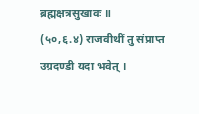ब्रह्मक्षत्रसुखावः ॥
(५०,६.४) राजवीथीं तु संप्राप्त उग्रदण्डी यदा भवेत् ।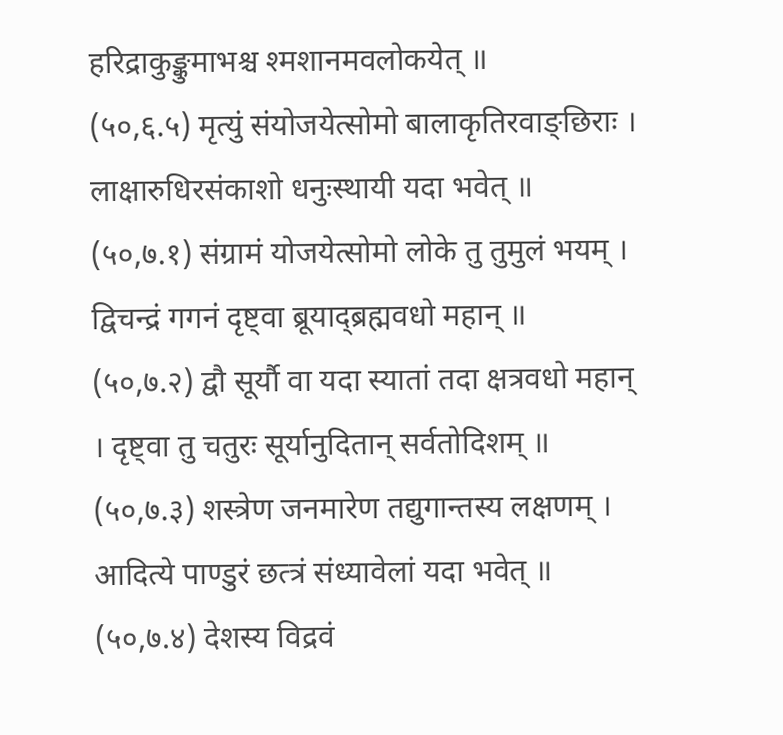हरिद्राकुङ्कुमाभश्च श्मशानमवलोकयेत् ॥
(५०,६.५) मृत्युं संयोजयेत्सोमो बालाकृतिरवाङ्छिराः । लाक्षारुधिरसंकाशो धनुःस्थायी यदा भवेत् ॥
(५०,७.१) संग्रामं योजयेत्सोमो लोके तु तुमुलं भयम् । द्विचन्द्रं गगनं दृष्ट्वा ब्रूयाद्ब्रह्मवधो महान् ॥
(५०,७.२) द्वौ सूर्यौ वा यदा स्यातां तदा क्षत्रवधो महान् । दृष्ट्वा तु चतुरः सूर्यानुदितान् सर्वतोदिशम् ॥
(५०,७.३) शस्त्रेण जनमारेण तद्युगान्तस्य लक्षणम् । आदित्ये पाण्डुरं छत्त्रं संध्यावेलां यदा भवेत् ॥
(५०,७.४) देशस्य विद्रवं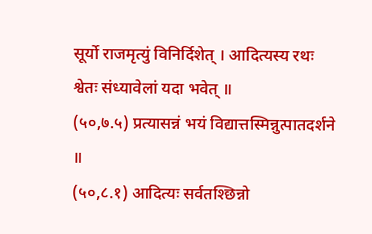सूर्यो राजमृत्युं विनिर्दिशेत् । आदित्यस्य रथः श्वेतः संध्यावेलां यदा भवेत् ॥
(५०,७.५) प्रत्यासन्नं भयं विद्यात्तस्मिन्नुत्पातदर्शने ॥
(५०,८.१) आदित्यः सर्वतश्छिन्नो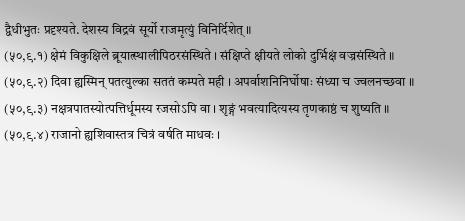द्वैधीभुतः प्रदृश्यते. देशस्य विद्रवं सूर्यो राजमृत्युं विनिर्दिशेत् ॥
(५०,९.१) क्षेमं विकुक्षिले ब्रूयात्स्थालीपिठरसंस्थिते । संक्षिप्ते क्षीयते लोको दुर्भिक्षं वज्रसंस्थिते ॥
(५०,९.२) दिवा ह्यस्मिन् पतत्युल्का सततं कम्पते मही । अपर्वाशनिनिर्घोषाः संध्या च ज्वलनच्छवा ॥
(५०,९.३) नक्षत्रपातस्योत्पत्तिर्धूमस्य रजसोऽपि वा । शृङ्गं भवत्यादित्यस्य तृणकाष्ठं च शुष्यति ॥
(५०,९.४) राजानो ह्यशिवास्तत्र चित्रं वर्षति माधवः ।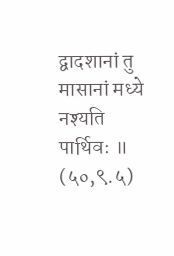द्वादशानां तु मासानां मध्ये नश्यति पार्थिवः ॥
(५०,९.५)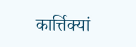कार्त्तिक्यां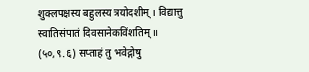शुक्लपक्षस्य बहुलस्य त्रयोदशीम् । विद्यात्तु स्वातिसंपातं दिवसानेकविंशतिम् ॥
(५०,९.६) सप्ताहं तु भवेद्गोषु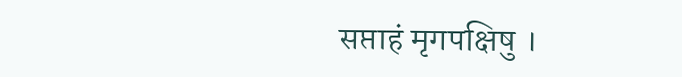सप्ताहं मृगपक्षिषु ।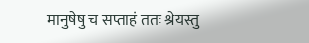मानुषेषु च सप्ताहं ततः श्रेयस्तु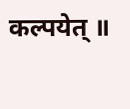कल्पयेत् ॥